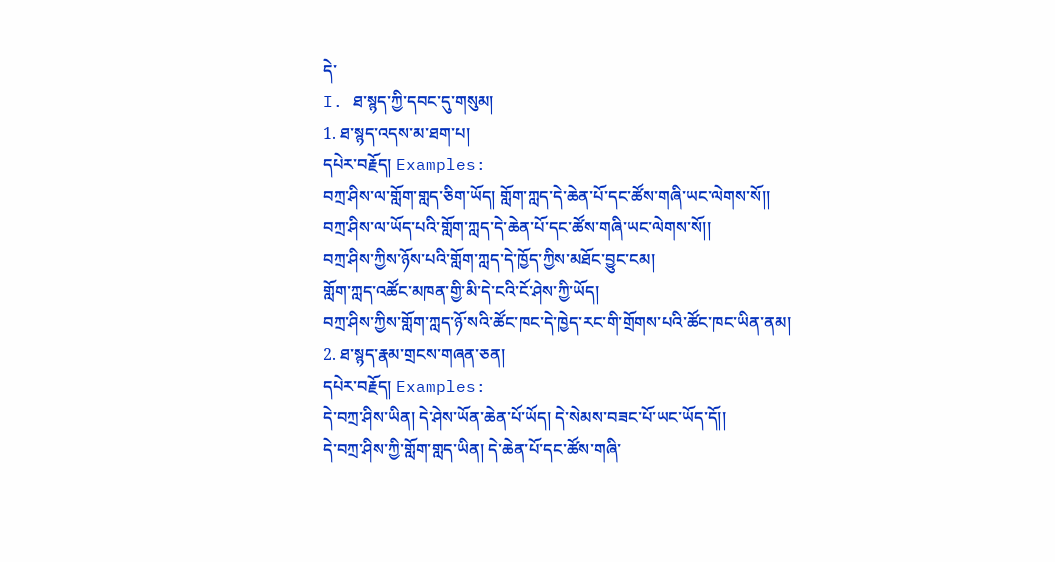དེ་
I. ཐ་སྙད་ཀྱི་དབང་དུ་གསུམ།
1. ཐ་སྙད་འདས་མ་ཐག་པ།
དཔེར་བརྗོད། Examples:
བཀྲ་ཤིས་ལ་གློག་གླད་ཅིག་ཡོད། གློག་ཀླད་དེ་ཆེན་པོ་དང་ཚོས་གཞི་ཡང་ལེགས་སོ།།
བཀྲ་ཤིས་ལ་ཡོད་པའི་གློག་ཀླད་དེ་ཆེན་པོ་དང་ཚོས་གཞི་ཡང་ལེགས་སོ།།
བཀྲ་ཤིས་ཀྱིས་ཉོས་པའི་གློག་ཀླད་དེ་ཁྱོད་ཀྱིས་མཐོང་བྱུང་ངམ།
གློག་ཀླད་འཚོང་མཁན་གྱི་མི་དེ་ངའི་ངོ་ཤེས་ཀྱི་ཡོད།
བཀྲ་ཤིས་ཀྱིས་གློག་ཀླད་ཉོ་སའི་ཚོང་ཁང་དེ་ཁྱེད་རང་གི་གྲོགས་པའི་ཚོང་ཁང་ཡིན་ནམ།
2. ཐ་སྙད་རྣམ་གྲངས་གཞན་ཅན།
དཔེར་བརྗོད། Examples:
དེ་བཀྲ་ཤིས་ཡིན། དེ་ཤེས་ཡོན་ཆེན་པོ་ཡོད། དེ་སེམས་བཟང་པོ་ཡང་ཡོད་དོ།།
དེ་བཀྲ་ཤིས་ཀྱི་གློག་གླད་ཡིན། དེ་ཆེན་པོ་དང་ཚོས་གཞི་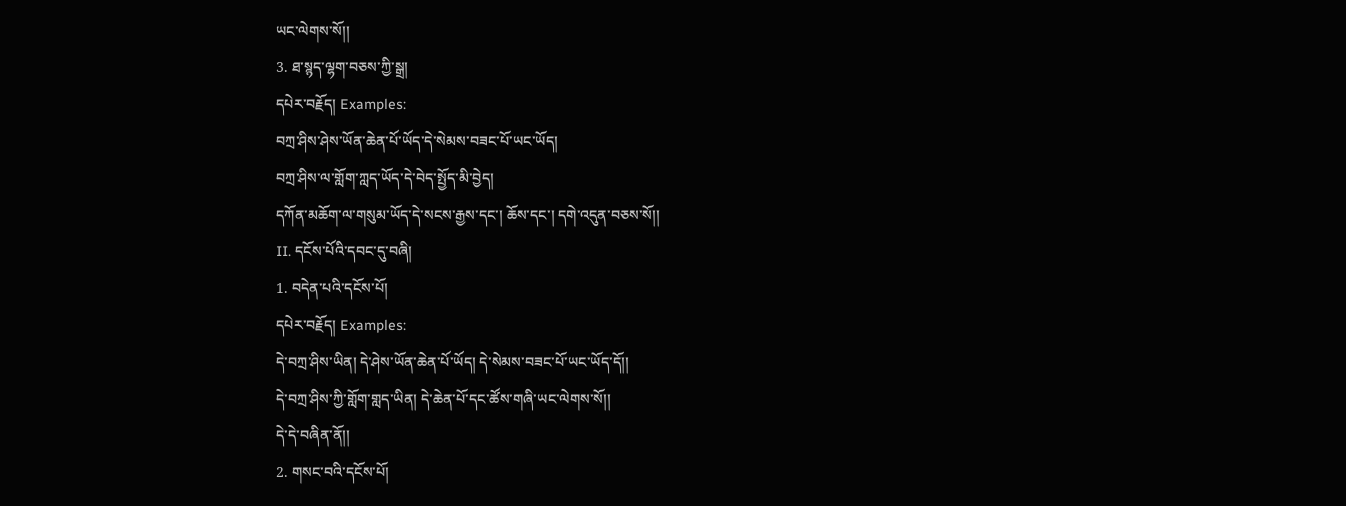ཡང་ལེགས་སོ།།
3. ཐ་སྙད་ལྷག་བཅས་ཀྱི་སྒྲ།
དཔེར་བརྗོད། Examples:
བཀྲ་ཤིས་ཤེས་ཡོན་ཆེན་པོ་ཡོད་དེ་སེམས་བཟང་པོ་ཡང་ཡོད།
བཀྲ་ཤིས་ལ་གློག་ཀླད་ཡོད་དེ་བེད་སྤྱོད་མི་བྱེད།
དཀོན་མཆོག་ལ་གསུམ་ཡོད་དེ་སངས་རྒྱས་དང་། ཆོས་དང་། དགེ་འདུན་བཅས་སོ།།
II. དངོས་པོའི་དབང་དུ་བཞི།
1. བདེན་པའི་དངོས་པོ།
དཔེར་བརྗོད། Examples:
དེ་བཀྲ་ཤིས་ཡིན། དེ་ཤེས་ཡོན་ཆེན་པོ་ཡོད། དེ་སེམས་བཟང་པོ་ཡང་ཡོད་དོ།།
དེ་བཀྲ་ཤིས་ཀྱི་གློག་གླད་ཡིན། དེ་ཆེན་པོ་དང་ཚོས་གཞི་ཡང་ལེགས་སོ།།
དེ་དེ་བཞིན་ནོ།།
2. གསང་བའི་དངོས་པོ།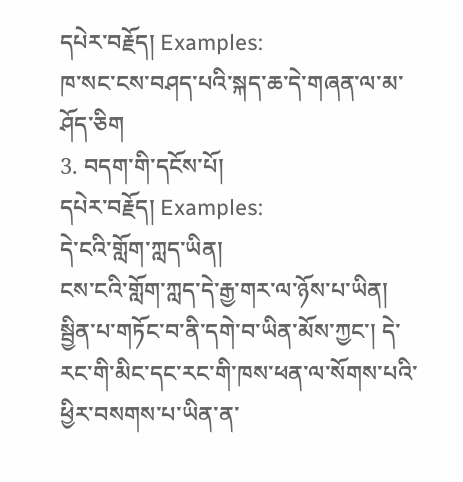དཔེར་བརྗོད། Examples:
ཁ་སང་ངས་བཤད་པའི་སྐད་ཆ་དེ་གཞན་ལ་མ་ཤོད་ཅིག
3. བདག་གི་དངོས་པོ།
དཔེར་བརྗོད། Examples:
དེ་ངའི་གློག་ཀླད་ཡིན།
ངས་ངའི་གློག་ཀླད་དེ་རྒྱ་གར་ལ་ཉོས་པ་ཡིན།
སྦྱིན་པ་གཏོང་བ་ནི་དགེ་བ་ཡིན་མོས་ཀྱང་། དེ་རང་གི་མིང་དང་རང་གི་ཁས་ཕན་ལ་སོགས་པའི་ཕྱིར་བསགས་པ་ཡིན་ན་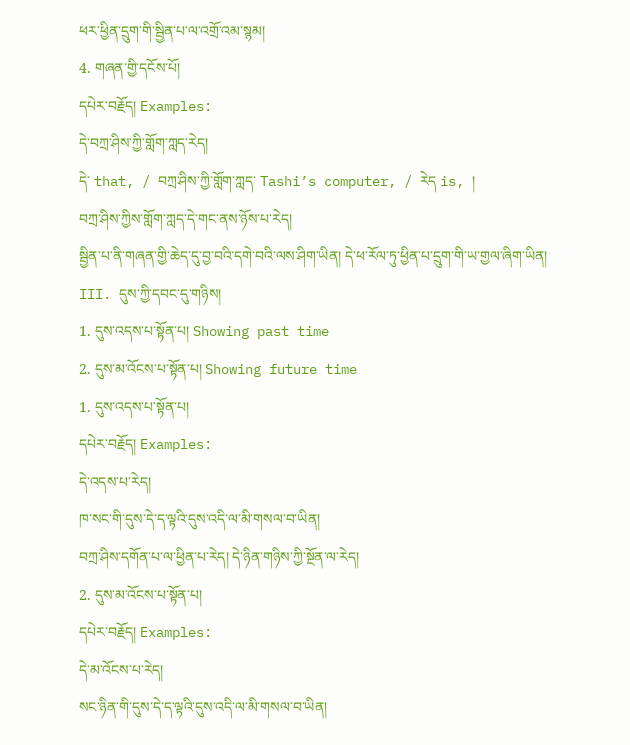ཕར་ཕྱིན་དྲུག་གི་སྦྱིན་པ་ལ་འགྲོ་འམ་སྙམ།
4. གཞན་གྱི་དངོས་པོ།
དཔེར་བརྗོད། Examples:
དེ་བཀྲ་ཤིས་ཀྱི་གློག་ཀླད་རེད།
དེ་ that, / བཀྲ་ཤིས་ཀྱི་གློག་ཀླད་ Tashi’s computer, / རེད is, །
བཀྲ་ཤིས་ཀྱིས་གློག་ཀླད་དེ་གང་ནས་ཉོས་པ་རེད།
སྦྱིན་པ་ནི་གཞན་གྱི་ཆེད་དུ་བྱ་བའི་དགེ་བའི་ལས་ཤིག་ཡིན། དེ་ཕ་རོལ་ཏུ་ཕྱིན་པ་དྲུག་གི་ཡ་གྱལ་ཞིག་ཡིན།
III. དུས་ཀྱི་དབང་དུ་གཉིས།
1. དུས་འདས་པ་སྟོན་པ། Showing past time
2. དུས་མ་འོངས་པ་སྟོན་པ། Showing future time
1. དུས་འདས་པ་སྟོན་པ།
དཔེར་བརྗོད། Examples:
དེ་འདས་པ་རེད།
ཁ་སང་གི་དུས་དེ་ད་ལྟའི་དུས་འདི་ལ་མི་གསལ་བ་ཡིན།
བཀྲ་ཤིས་དགོན་པ་ལ་ཕྱིན་པ་རེད། དེ་ཉིན་གཉིས་ཀྱི་སྔོན་ལ་རེད།
2. དུས་མ་འོངས་པ་སྟོན་པ།
དཔེར་བརྗོད། Examples:
དེ་མ་འོངས་པ་རེད།
སང་ཉིན་གི་དུས་དེ་ད་ལྟའི་དུས་འདི་ལ་མི་གསལ་བ་ཡིན།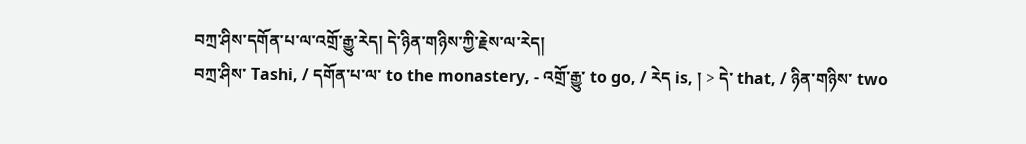བཀྲ་ཤིས་དགོན་པ་ལ་འགྲོ་རྒྱུ་རེད། དེ་ཉིན་གཉིས་ཀྱི་རྗེས་ལ་རེད།
བཀྲ་ཤིས་ Tashi, / དགོན་པ་ལ་ to the monastery, - འགྲོ་རྒྱུ་ to go, / རེད is, ། > དེ་ that, / ཉིན་གཉིས་ two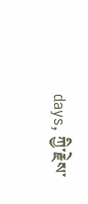days, ཀྱི་རྗེས་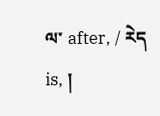ལ་ after, / རེད is, །